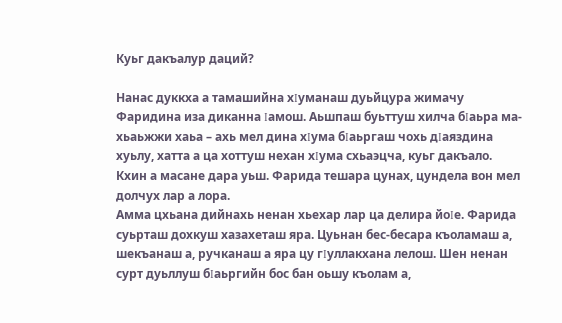Куьг дакъалур даций?

Нанас дуккха а тамашийна хΙуманаш дуьйцура жимачу Фаридина иза диканна Ιамош. Аьшпаш буьттуш хилча бΙаьра ма-хьаьжжи хаьа – ахь мел дина хΙума бΙаьргаш чохь дΙаяздина хуьлу, хатта а ца хоттуш нехан хΙума схьаэцча, куьг дакъало. Кхин а масане дара уьш. Фарида тешара цунах, цундела вон мел долчух лар а лора.
Амма цхьана дийнахь ненан хьехар лар ца делира йоΙе. Фарида суьрташ дохкуш хазахеташ яра. Цуьнан бес-бесара къоламаш а, шекъанаш а, ручканаш а яра цу гΙуллакхана лелош. Шен ненан сурт дуьллуш бΙаьргийн бос бан оьшу къолам а,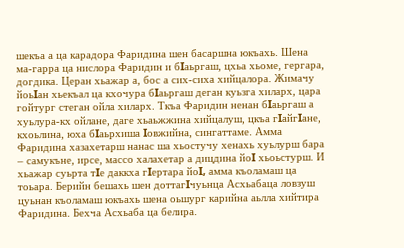шекъа а ца карадора Фаридина шен басаршна юкъахь. Шена ма-гарра ца нислора Фаридин и бΙаьргаш, цхьа хьоме, гергара, догдика. Церан хьажар а, бос а сих-сиха хийцалора. Жимачу йоьΙан хьекъал ца кхочура бΙаьргаш деган куьзга хиларх, цара гойтург стеган ойла хиларх. Ткъа Фаридин ненан бΙаьргаш а хуьлура-кх ойлане, даге хьаьжжина хийцалуш, цкъа гΙайгΙане, кхоьлина, юха бΙаьрхиша Ιовжийна, сингаттаме. Амма Фаридина хазахетарш нанас ша хьостучу хенахь хуьлурш бара – самукъне, ирсе, массо халахетар а дицдина йоΙ хьоьстурш. И хьажар суьрта тΙе даккха гΙертара йоΙ, амма къоламаш ца тоьара. Берийн бешахь шен доттагΙчуьнца Асхьабаца ловзуш цуьнан къоламаш юкъахь шена оьшург карийна аьлла хийтира Фаридина. Бехча Асхьаба ца белира.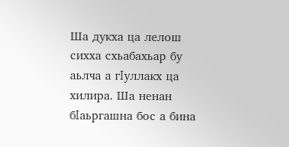Ша дукха ца лелош сихха схьабахьар бу аьлча а гΙуллакх ца хилира. Ша ненан бΙаьргашна бос а бина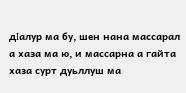дΙалур ма бу, шен нана массарал а хаза ма ю, и массарна а гайта хаза сурт дуьллуш ма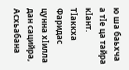ю ша баьхча а тΙе ца тайра кΙант. ТΙаккха Фаридас цунна хΙилла дан сацийра, Асхьабана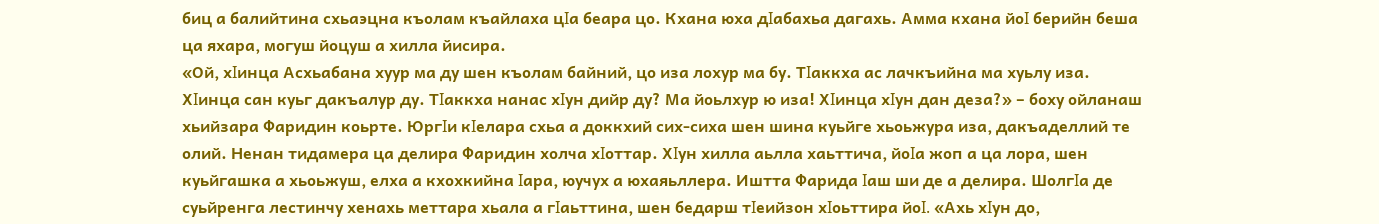биц а балийтина схьаэцна къолам къайлаха цΙа беара цо. Кхана юха дΙабахьа дагахь. Амма кхана йоΙ берийн беша ца яхара, могуш йоцуш а хилла йисира.
«Ой, хΙинца Асхьабана хуур ма ду шен къолам байний, цо иза лохур ма бу. ТΙаккха ас лачкъийна ма хуьлу иза. ХΙинца сан куьг дакъалур ду. ТΙаккха нанас хΙун дийр ду? Ма йоьлхур ю иза! ХΙинца хΙун дан деза?» – боху ойланаш хьийзара Фаридин коьрте. ЮргΙи кΙелара схьа а доккхий сих-сиха шен шина куьйге хьоьжура иза, дакъаделлий те олий. Ненан тидамера ца делира Фаридин холча хΙоттар. ХΙун хилла аьлла хаьттича, йоΙа жоп а ца лора, шен куьйгашка а хьоьжуш, елха а кхохкийна Ιара, юучух а юхаяьллера. Иштта Фарида Ιаш ши де а делира. ШолгΙа де суьйренга лестинчу хенахь меттара хьала а гΙаьттина, шен бедарш тΙеийзон хΙоьттира йоΙ. «Ахь хΙун до,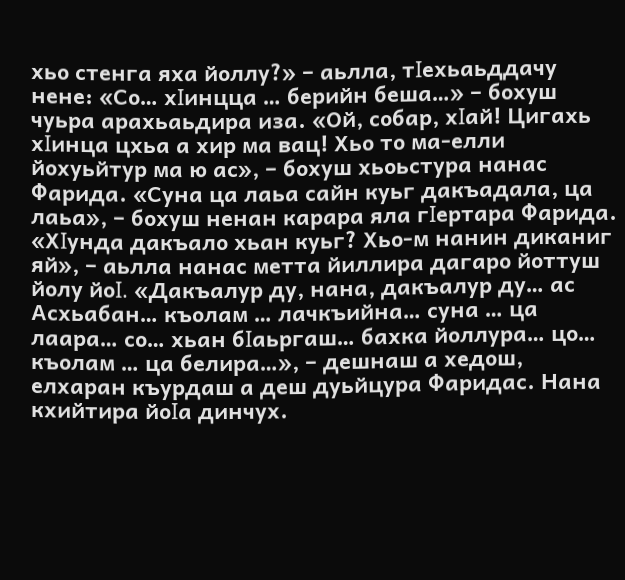хьо стенга яха йоллу?» – аьлла, тΙехьаьддачу нене: «Со… хΙинцца … берийн беша…» – бохуш чуьра арахьаьдира иза. «Ой, собар, хΙай! Цигахь хΙинца цхьа а хир ма вац! Хьо то ма-елли йохуьйтур ма ю ас», – бохуш хьоьстура нанас Фарида. «Суна ца лаьа сайн куьг дакъадала, ца лаьа», – бохуш ненан карара яла гΙертара Фарида. «ХΙунда дакъало хьан куьг? Хьо-м нанин диканиг яй», – аьлла нанас метта йиллира дагаро йоттуш йолу йоΙ. «Дакъалур ду, нана, дакъалур ду… ас Асхьабан… къолам … лачкъийна… суна … ца лаара… со… хьан бΙаьргаш… бахка йоллура… цо… къолам … ца белира…», – дешнаш а хедош, елхаран къурдаш а деш дуьйцура Фаридас. Нана кхийтира йоΙа динчух.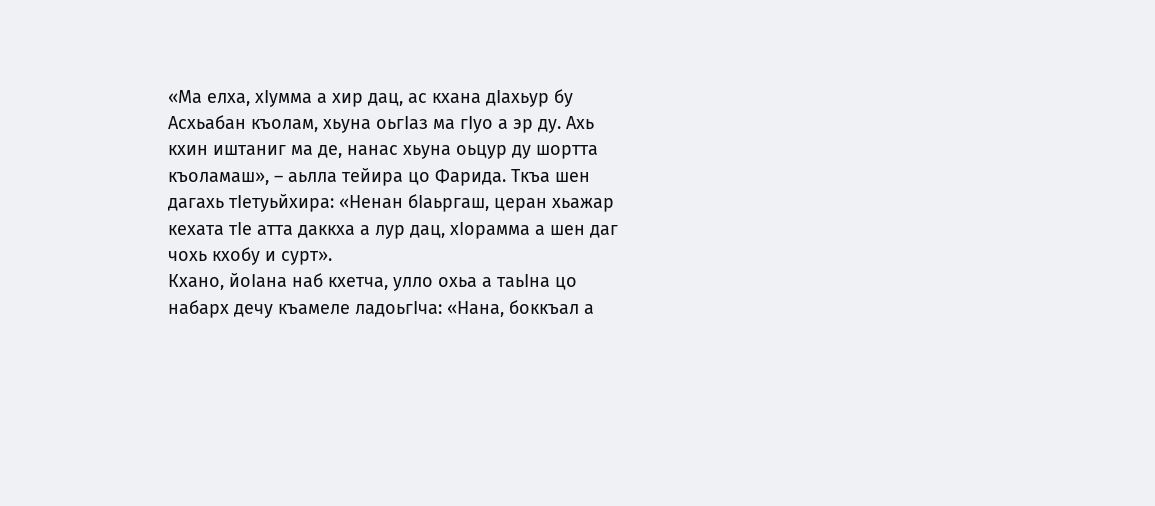«Ма елха, хΙумма а хир дац, ас кхана дΙахьур бу Асхьабан къолам, хьуна оьгΙаз ма гΙуо а эр ду. Ахь кхин иштаниг ма де, нанас хьуна оьцур ду шортта къоламаш», – аьлла тейира цо Фарида. Ткъа шен дагахь тΙетуьйхира: «Ненан бΙаьргаш, церан хьажар кехата тΙе атта даккха а лур дац, хΙорамма а шен даг чохь кхобу и сурт».
Кхано, йоΙана наб кхетча, улло охьа а таьΙна цо набарх дечу къамеле ладоьгΙча: «Нана, боккъал а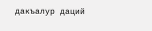дакъалур даций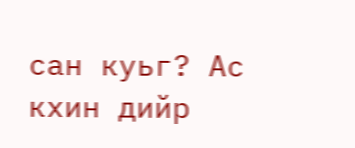сан куьг? Ас кхин дийр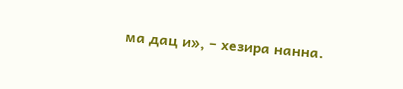ма дац и», – хезира нанна.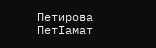Петирова ПетIамат